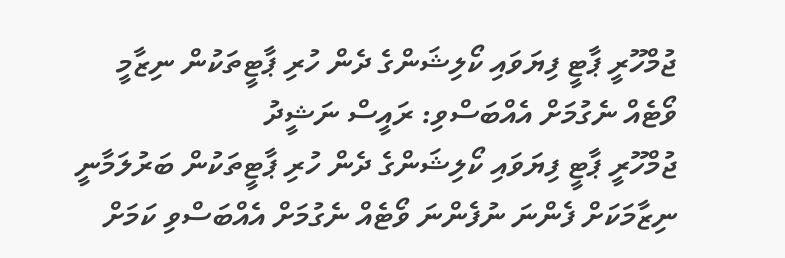ޖުމްހޫރީ ޕާޓީ ފިޔަވައި ކޯލިޝަންގެ ދެން ހުރި ޕާޓީތަކުން ނިޒާމީ ވޯޓެއް ނެގުމަށް އެއްބަސްވި: ރައީސް ނަޝީދު
ޖުމްހޫރީ ޕާޓީ ފިޔަވައި ކޯލިޝަންގެ ދެން ހުރި ޕާޓީތަކުން ބަރުލަމާނީ ނިޒާމަކަށް ފެންނަ ނުފެންނަ ވޯޓެއް ނެގުމަށް އެއްބަސްވި ކަމަށް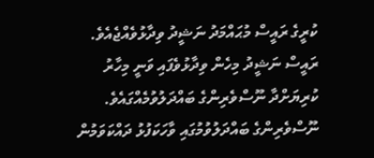ކުރީގެ ރައީސް މުޙައްމަދު ނަޝީދު ވިދާޅުވެއްޖެއެވެ.
ރައީސް ނަޝީދު މިހެން ވިދާޅުވެފައި ވަނީ މިހާރު ކުރިޔަށްދާ ނޫސްވެރިންގެ ބައްދަލުވުމެއްގައެވެ. ނޫސްވެރިންގެ ބައްދަލުވުމުގައި ވާހަކަފުޅު ދައްކަވަމުން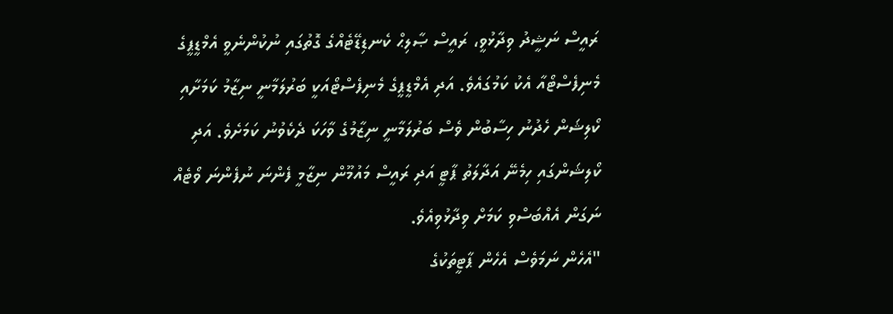ރައީސް ނަޝީދު ވިދާޅުވީ، ރައީސް ޞާލިޙް ކެނޑިޑޭޓެއްގެ ގޮތުގައި ނުކުންނެވީ އެމްޑީޕީގެ މެނިފެސްޓޯއާ އެކު ކަމުގައެވެ. އަދި އެމްޑީޕީގެ މެނިފެސްޓޯއަކީ ބަރުލަމާނީ ނިޒާމު ކަމަށާއި ކޯލިޝަން ހެދުނު ހިސާބުން ވެސް ބަރުލަމާނީ ނިޒާމުގެ ވާހަކަ ދެކެވުނު ކަމަށެވެ. އަދި ކޯލިޝަންގައި ހިމެނޭ އަދާލަތު ޕާޓީ އަދި ރައީސް މައުމޫން ނިޒާމީ ފެންނަ ނުފެންނަ ވޯޓެއް ނަގަން އެއްބަސްވި ކަމަށް ވިދާޅުވިއެވެ.
"އެހެން ނަމަވެސް އެހެން ޕާޓީތަކުގެ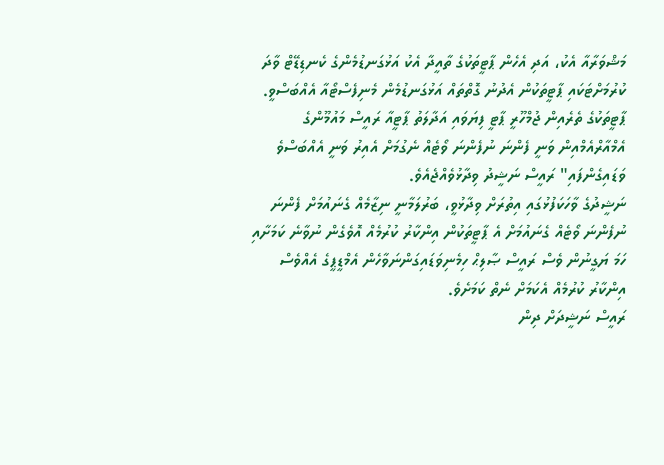މަޝްވަރާއާ އެކު، އަދި އެހެން ޕާޓީތަކުގެ ތާއީދާ އެކު އަޅުގަނޑުމެންގެ ކެނޑިޑޭޓް ވާދަ ކުރުމަށްޓަކައި ޕާޓީތަކުން އެދުނު ގޮތްތައް އަޅުގަނޑުމެން މެނިފެސްޓޯއާ އެއްބަސްވީ. ޕާޓީތަކުގެ ތެރެއިން ޖުމްހޫރީ ޕާޓީ ފިޔަވައި އަދާލަތު ޕާޓީއާ ރައީސް މައުމޫންގެ އެމްއާރްއެމްއިން ވަނީ ފެންނަ ނުފެންނަ ވޯޓެއް ނެގުމަށް އެއިރު ވަނީ އެއްބަސްވެ ވަޑައިގެންފައި" ރައީސް ނަޝީދު ވިދާޅުވެއްޖެއެވެ.
ނަޝީދުގެ ވާހަކަފުޅުގައި އިތުރަށް ވިދާޅުވީ، ބަރުލަމާނީ ނިޒާމެއް ގެނައުމަށް ފެންނަ ނުފެންނަ ވޯޓެއް ގެނައުމަށް އެ ޕާޓީތަކުން އިންކާރު ކުރުމެއް އޮވެގެން ނުވާނެ ކަމަށާއި ހަމަ ޔަގީނުން ވެސް ރައީސް ޞާލިޙް ހިމެނިވަޑައިގަންނަވާހެން އެމްޑީޕީގެ އެއްވެސް އިންކާރު ކުރުމެއް އެކަމަށް ނެތް ކަމަށެވެ.
ރައީސް ނަޝީދަށް ދިން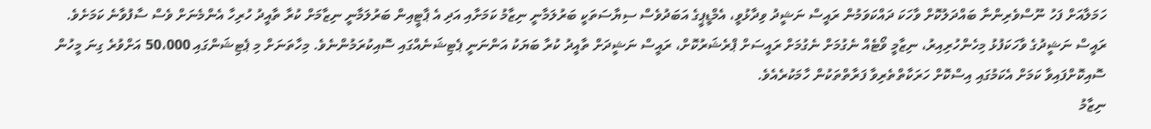ހަމަލާއަށް ފަހު ނޫސްވެރިންނާ ބައްދަލުކޮށް ވާހަކަ ދައްކަވަމުން ރައީސް ނަޝީދު ވިދާޅުވީ، އެމްޑީޕީގެ އަބަދުވެސް ސިޔާސަތަކީ ބަރުލަމާނީ ނިޒާމު ކަމަށާއި އަދި އެ ޕާޓީއިން ބަރުލަމާނީ ނިޒާމަށް ކުރާ ތާއީދު ހުރިހާ އެންމެނަށް ވެސް ސާފުވާނެ ކަމަށެވެ.
ރައީސް ނަޝީދުގެ ވާހަކަފުޅު މިހެންހުރިއިރު، ނިޒާމީ ވޯޓެއް ނެގުމަށް ނެގުމަށް ރައީސަށް ޕްރެޝަރުކޮށް، ރައީސް ނަޝީދަށް ތާއީދު ކުރާ ބަޔަކު އަންނަނީ ޕެޓިޝަނެއްގައި ސޮއިކުރަމުންނެވެ. މިހާތަނަށް މި ޕެޓިޝަންގައި 50،000 އަށްވުރެ ގިނަ މީހުން ސޮއިކޮށްފައިވާ ކަމަށް އެކަމުގައި އިސްކޮށް ހަރަކާތްތެރިވާ ފަރާތްތަކުން ހާމަކުރެއެވެ.
ނިޒާމު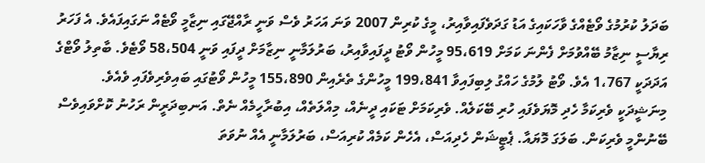ބަދަލު ކުރުމުގެ ވޯޓެއްގެ ވާހަކައިގެ އަޑު ގަދަވެފައިވާއިރު، މީގެ ކުރިން 2007 ވަނަ އަހަރު ވެސް ވަނީ ރާއްޖޭގައި ނިޒާމީ ވޯޓެއް ނަގައިފައެވެ. އެ ފަހަރު ރިޔާސީ ނިޒާމު ބޭއްވުމަށް ފެންނަ ކަމަށް 95،619 މީހުން ވޯޓު ދީފައިވާއިރު، ބަރުލަމާނީ ނިޒާމަށް ދީފައި ވަނީ 58،504 ވޯޓެވެ. ބާތިލު ވޯޓްގެ އަދަދަކީ 1،767 އެވެ. ވޯޓު ލުމުގެ ހައްގު ލިބިފައިވާ 199،841 މީހުންގެ ތެރެއިން 155،890 މީހުން ވޯޓުގައި ބައިވެރިވެފައި ވެއެވެ.
މިނަޝީދަކީ ވެރިކަމާ ހެދި މޮޔަވެފައި ހުރި ބޭކަލެއް. ވެރިކަމަށް ޓަކައި ދީނެއް، މިއްލަތެއް، އިބުރާހީމެއް ނެތް. އަނބިދަރީން ރަހުނު ކޮށްވައިވެސް ބޭނުންމީ ވެރިކަން. ބަލަގަ މޮޔައާ. ޕެޓީޝަން ހެދިއަސް، އެހެން ކަމެއް ކުރިއަސް، ބަރުލަމާނީ އެއް ނުވަތަ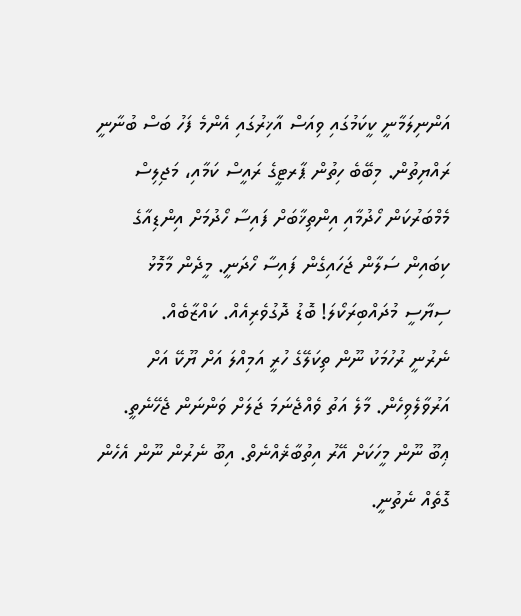އަންނިލަމާނީ ކީކަމުގައި ވިއަސް އާޚިރުގައި އެންމެ ފަހު ބަސް ބުނާނީ ރައްޔިތުން. މިބޭބެ ހިތުން ޕާރޓީގެ ރައީސް ކަމާއި، މަޖިލިސް މެމްބަރުކަން ހޯދުމާއި އިންތިޚާބަށް ފައިސާ ހޯދުމަށް އިންޑިއާގެ ކިބައިން ސަލާން ޖަހައިގެން ފައިސާ ހޯދަނީ. މީދެން މާމޮޅު ސިޔާސީ މުދައްބިރަކޯލަ! ބޮޑު ދޮގުވެރިއެއް. ކައްޒާބެއް.
ނެރުނީ ރުހުމަކު ނޫން ތިކަލޭގެ ހުރީ އަމިއްލަ އަށް ޔޫކޭ އަށް އަރުވާލެވިހެން. މާލެ އަތު ވެއްޖެނަމަ ޖަލަށް ވަންނަން ޖެހޭނެތީ.
ޢިބޫ ނޫން މީހަކަށް އޭރު އިތުބާޜެއްނެތް. އިބޫ ނެރުން ނޫން އެހެން ގޮތެއް ނެތުނީ.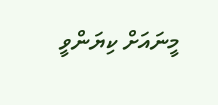މީނައަށް ކިޔަންވީ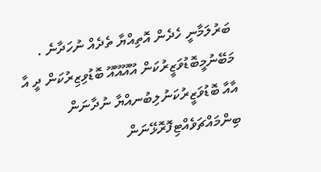ބަރުލަމާނީ ހެދެން އޮތިއްޔާ ތެދެއް ނުހަދާނެ .
މަބޭނުމީބޮޑުވަޒީރުކަން އޫއޫއޫއޫ ބޮޑުވިޒިރުކަން ދީ އާ އާއާ ބޮޑުވަޒީރުކަނުލިބުނއްޔާ ނުދާނަން ބިންމައްޗަވެއްޓިފޮރޮޅޭނަން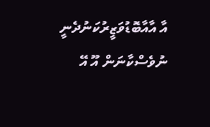އާ އާއާބޮޑުވަޒީރުކަނުދެނީ ނުވެސްކާނަން އޫ އޭ